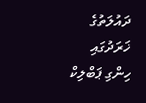ދައުލަތުގެ ޚަރަދުގައި ހިންގި ޕަބްލިކް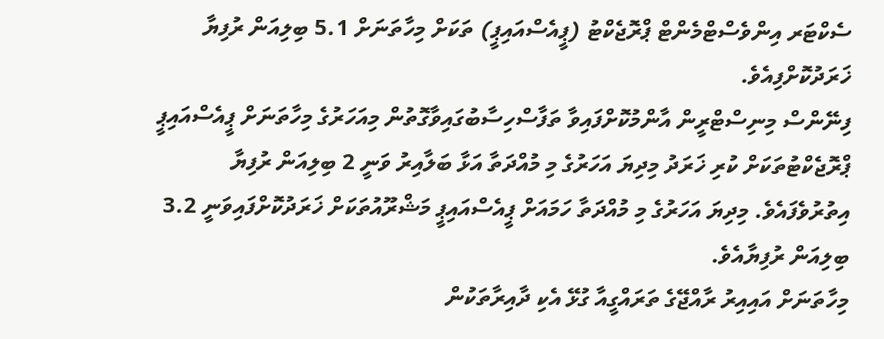ސެކްޓަރ އިންވެސްޓްމެންޓް ޕްރޮޖެކްޓު (ޕީއެސްއައިޕީ) ތަކަށް މިހާތަނަށް 5.1 ބިލިއަން ރުފިޔާ ޚަރަދުކޮށްފިއެވެ.
ފިނޭންސް މިނިސްޓްރީން އާންމުކޮށްފައިވާ ތަފާސްހިސާބުގައިވާގޮތުން މިއަހަރުގެ މިހާތަނަށް ޕީއެސްއައިޕީ ޕްރޮޖެކްޓުތަކަށް ކުރި ޚަރަދު މިދިޔަ އަހަރުގެ މި މުއްދަތާ އަޅާ ބަލާއިރު ވަނީ 2 ބިލިއަން ރުފިޔާ އިތުރުވެފައެވެ. މިދިޔަ އަހަރުގެ މި މުއްދަތާ ހަމައަށް ޕީއެސްއައިޕީ މަޝްރޫއުތަކަށް ޚަރަދުކޮށްފައިވަނީ 3.2 ބިލިއަން ރުފިޔާއެވެ.
މިހާތަނަށް އައިއިރު ރާއްޖޭގެ ތަރައްގީއާ ގުޅޭ އެކި ދާއިރާތަކުން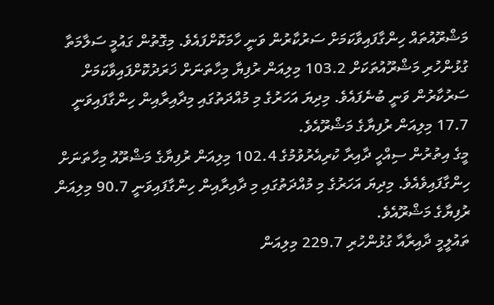މަޝްރޫއުތައް ހިންގާފައިވާކަމަށް ސަރުކާރުން ވަނީ ހާމަކޮށްފައެވެ. މިގޮތުން ގައުމީ ސަލާމަތާ ގުޅުންހުރި މަޝްރޫއުތަކަށް 103.2 މިލިއަން ރުފިޔާ މިހާތަނަށް ޚަރަދުކޮށްފައިވާކަމަށް ސަރުކާރުން ވަނީ ބުނެފައެވެ. މިދިޔަ އަހަރުގެ މި މުއްދަތުގައި މިދާއިރާއިން ހިންގާފައިވަނީ 17.7 މިލިއަން ރުފިޔާގެ މަޝްރޫއެވެ.
މީގެ އިތުރުން ސިއްހީ ދާއިރާ ކުރިއެރުވުމުގެ 102.4 މިލިއަން ރުފިޔާގެ މަޝްރޫއު މިހާތަނަށް ހިންގާފައިވެއެވެ. މިދިޔަ އަހަރުގެ މި މުއްދަތުގައި މި ދާއިރާއިން ހިންގާފައިވަނީ 90.7 މިލިއަން ރުފިޔާގެ މަޝްރޫއެވެ.
ތައުލީމީ ދާއިރާއާ ގުޅުންހުރި 229.7 މިލިއަން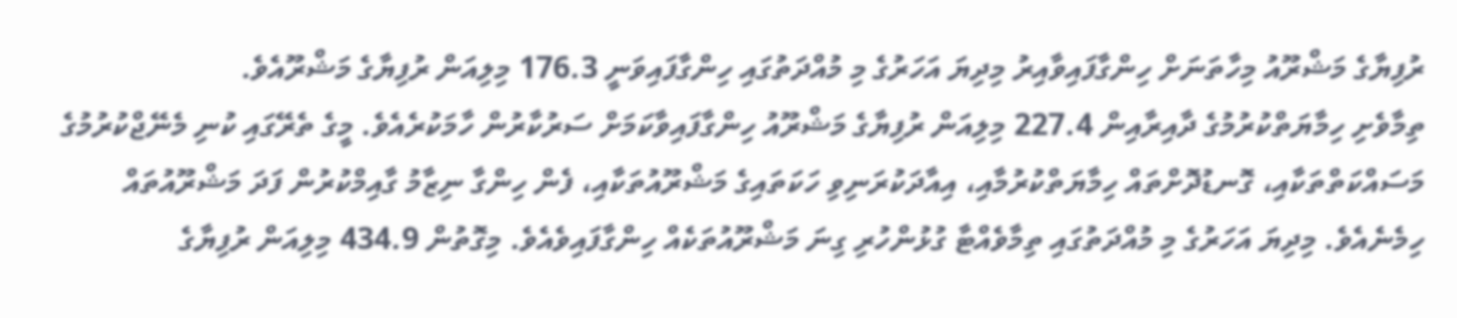ރުފިޔާގެ މަޝްރޫއު މިހާތަނަށް ހިންގާފައިވާއިރު މިދިޔަ އަހަރުގެ މި މުއްދަތުގައި ހިންގާފައިވަނީ 176.3 މިލިއަން ރުފިޔާގެ މަޝްރޫއެވެ.
ތިމާވެށި ހިމާޔަތްކުރުމުގެ ދާއިރާއިން 227.4 މިލިއަން ރުފިޔާގެ މަޝްރޫއު ހިންގާފައިވާކަމަށް ސަރުކާރުން ހާމަކުރެއެވެ. މީގެ ތެރޭގައި ކުނި މެނޭޖްކުރުމުގެ މަސައްކަތްތަކާއި، ގޮނޑުދޮށްތައް ހިމާޔަތްކުރުމާއި، އިއާދަކުރަނިވި ހަކަތައިގެ މަޝްރޫއުތަކާއި، ފެން ހިންގާ ނިޒާމު ގާއިމްކުރުން ފަދަ މަޝްރޫއުތައް ހިމެނެއެވެ. މިދިޔަ އަހަރުގެ މި މުއްދަތުގައި ތިމާވެއްޓާ ގުޅުންހުރި ގިނަ މަޝްރޫއުތަކެއް ހިންގާފައިވެއެވެ. މިގޮތުން 434.9 މިލިއަން ރުފިޔާގެ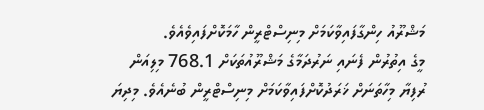މަޝްރޫއު ހިންގާފައިވާކަމަށް މިނިސްޓްރީން ހާމަކޮށްފައިވެއެވެ.
މީގެ އިތުރުން ފެނައި ނަރުދަމާގެ މަޝްރޫއުތަކަށް 768.1 މިލިއަން ރުފިޔާ މިހާތަނަށް ޚަރަދުކޮށްފައިވާކަމަށް މިނިސްޓްރީން ބުނެއެވެ. މިދިޔަ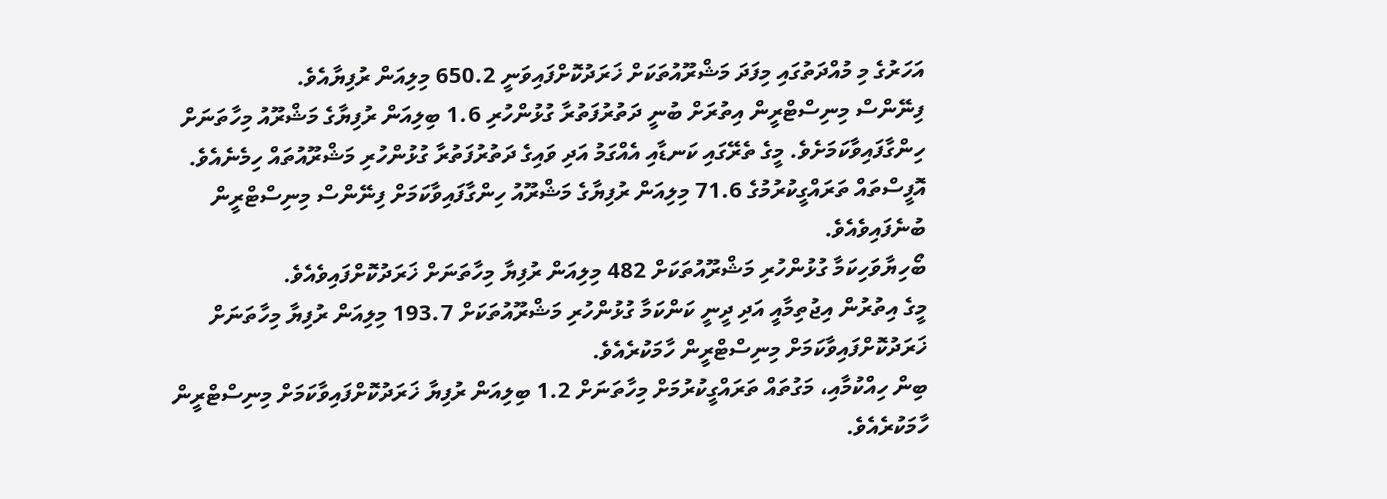އަހަރުގެ މި މުއްދަތުގައި މިފަދަ މަޝްރޫއުތަކަށް ޚަރަދުކޮށްފައިވަނީ 650.2 މިލިއަން ރުފިޔާއެވެ.
ފިނޭންސް މިނިސްޓްރީން އިތުރަށް ބުނީ ދަތުރުފަތުރާ ގުޅުންހުރި 1.6 ބިލިއަން ރުފިޔާގެ މަޝްރޫއު މިހާތަނަށް ހިންގާފައިވާކަމަށެވެ. މީގެ ތެރޭގައި ކަނޑާއި އެއްގަމު އަދި ވައިގެ ދަތުރުފަތުރާ ގުޅުންހުރި މަޝްރޫއުތައް ހިމެނެއެވެ.
އޮފީސްތައް ތަރައްގީކުރުމުގެ 71.6 މިލިއަން ރުފިޔާގެ މަޝްރޫއު ހިންގާފައިވާކަމަށް ފިނޭންސް މިނިސްޓްރީން ބުނެފައިވެއެވެ.
ބޯހިޔާވަހިކަމާ ގުޅުންހުރި މަޝްރޫއުތަކަށް 482 މިލިއަން ރުފިޔާ މިހާތަނަށް ޚަރަދުކޮށްފައިވެއެވެ.
މީގެ އިތުރުން އިޖުތިމާއީ އަދި ދީނީ ކަންކަމާ ގުޅުންހުރި މަޝްރޫއުތަކަށް 193.7 މިލިއަން ރުފިޔާ މިހާތަނަށް ޚަރަދުކޮށްފައިވާކަމަށް މިނިސްޓްރީން ހާމަކުރެއެވެ.
ބިން ހިއްކުމާއި، މަގުތައް ތަރައްގީކުރުމަށް މިހާތަނަށް 1.2 ބިލިއަން ރުފިޔާ ޚަރަދުކޮށްފައިވާކަމަށް މިނިސްޓްރީން ހާމަކުރެއެވެ.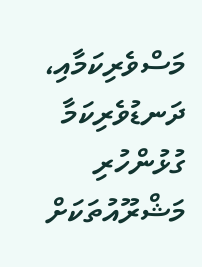މަސްވެރިކަމާއި، ދަނޑުވެރިކަމާ ގުޅުންހުރި މަޝްރޫއުތަކަށް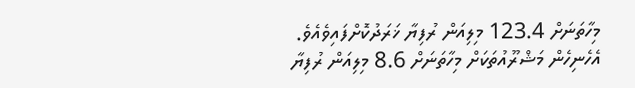މިހާތަނަށް 123.4 މިލިއަން ރުފިޔާ ޚަރަދުކޮށްފައިވެއެވެ.
އެހެނިހެން މަޝްރޫއުތަކަށް މިހާތަނަށް 8.6 މިލިއަން ރުފިޔާ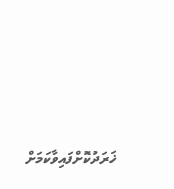ޚަރަދުކޮށްފައިވާކަމަށް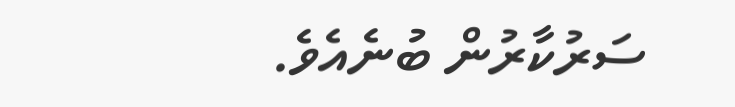ސަރުކާރުން ބުނެއެވެ.